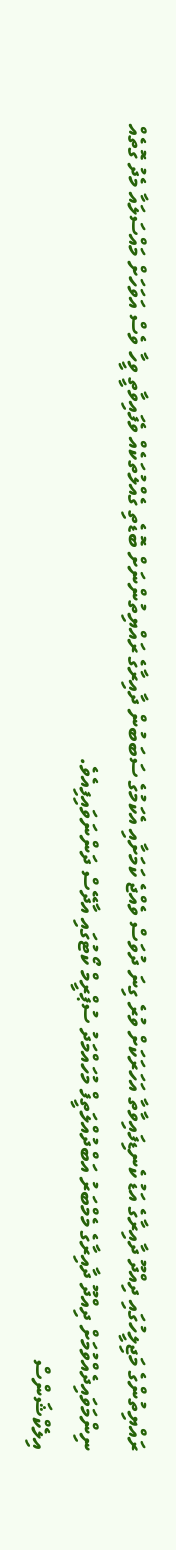ރައްޔިތުންގެ މަޖިލީހުގައި ދިއްދޫ ދާއިރާގެ އަޑު ކެނޑިފައިވާތާ އަހަރަކަށް ވުރެ ގިނަ ދުވަސް ވެއްޖެ ކަމަށާއި އެކަމުގެ ސަބަބުން ދާއިރާގެ ރައްޔިތުންނަށް ބޮޑެތި ގެއްލުތަކެއް ވެފައިވާތީ ވީހާ ވެސް އަވަހަށް މައްސަލައާ މެދު ގޮތެއް ނިންމަވައިދެއްވުމަށް ދިއްދޫ ދާއިރާގެ މެމްބަރު އަބްދުއްލަތީފް މުހައްމަދު ސުޕްރީމް ކޯޓުގައި އާދޭސް ދަންނަވައިފިއެވެ.
އިލެކްޝަންސް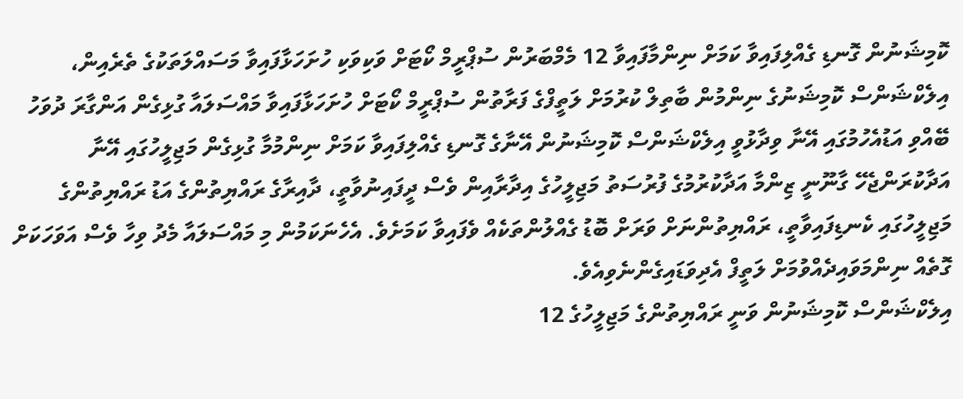ކޮމިޝަނުން ގޮނޑި ގެއްލިފައިވާ ކަމަށް ނިންމާފައިވާ 12 މެމްބަރުން ސުޕްރީމް ކޯޓަށް ވަކިވަކި ހުށަހަޅާފައިވާ މަސައްލަތަކުގެ ތެރެއިން، އިލެކްޝަންސް ކޮމިޝަނުގެ ނިންމުން ބާތިލް ކުރުމަށް ލަތީފްގެ ފަރާތުން ސުޕްރީމް ކޯޓަށް ހުށަހަޅާފައިވާ މައްސަލައާ ގުޅިގެން އަންގާރަ ދުވަހު ބޭއްވި އަޑުއެހުމުގައި އޭނާ ވިދާޅުވީ އިލެކްޝަންސް ކޮމިޝަނުން އޭނާގެ ގޮނޑި ގެއްލިފައިވާ ކަމަށް ނިންމުމާ ގުޅިގެން މަޖިލީހުގައި އޭނާ އަދާކުރަންޖެހޭ ގާނޫނީ ޒިންމާ އަދާކުރުމުގެ ފުރުސަތު މަޖިލީހުގެ އިދާރާއިން ވެސް ދީފައިނުވާތީ، ދާއިރާގެ ރައްޔިތުންގެ އަޑު ރައްޔިތުންގެ މަޖިލީހުގައި ކެނޑިފައިވާތީ، ރައްޔިތުންނަށް ވަރަށް ބޮޑު ގެއްލުންތަކެއް ވެފައިވާ ކަމަށެވެ. އެހެނަކަމުން މި މައްސަލައާ މެދު ވިހާ ވެސް އަވަހަކަށް ގޮތެއް ނިންމަވައިދެއްވުމަށް ލަތީފް އެދިވަޑައިގެންނެވިއެވެ.
އިލެކްޝަންސް ކޮމިޝަނުން ވަނީ ރައްޔިތުންގެ މަޖިލީހުގެ 12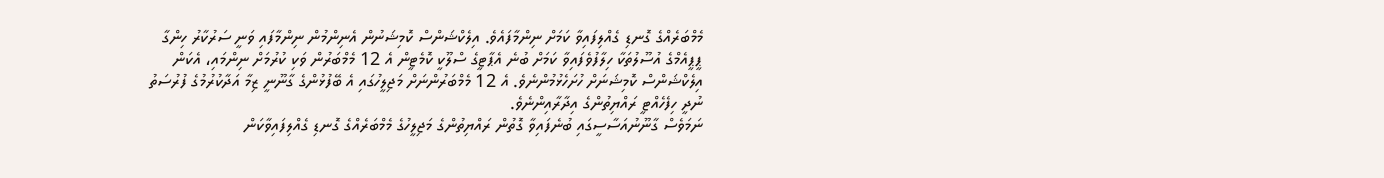މެމްބަރެއްގެ ގޮނޑި ގެއްލިފައިވާ ކަމަށް ނިންމާފައެވެ. އިލެކްޝަންސް ކޮމިޝަނުން އެނިންމުން ނިންމާފައި ވަނީ ސަރުކާރު ހިންގާ ޕީޕީއެމްގެ އުސޫލުތަކާ ހިލާފުވެފައިވާ ކަމަށް ބުނެ އެޕާޓީގެ ސްލޫކީ ކޮމެޓީން އެ 12 މެމްބަރުން ވަކި ކުރުމަށް ނިންމައި، އެކަން އިލެކްޝަންސް ކޮމިޝަނަށް ހުށަހެޅުމުންނެވެ. އެ 12 މެމްބަރުންނަށް މަޖިލީހުގައި އެ ބޭފުޅުންގެ ގާނޫނީ ޒިމާ އަދާކުރުމުގެ ފުރުސަތު ނުދީ ހިފެހެއްޓީ ރައްޔިތުންގެ އިދާރާއިންނެވެ.
ނަމަވެސް ގާނޫނުއަސާސީގައި ބުނެފައިވާ ގޮތުން ރައްޔިތުންގެ މަޖިލީހުގެ މެމްބަރެއްގެ ގޮނޑި ގެއްލިފައިވާކަން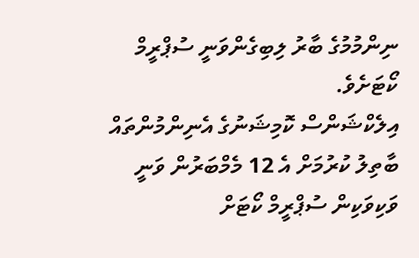ނިންމުމުގެ ބާރު ލިބިގެންވަނީ ސުޕްރީމް ކޯޓަށެވެ.
އިލެކްޝަންސް ކޮމިޝަނުގެ އެނިންމުންތައް ބާތިލު ކުރުމަށް އެ 12 މެމްބަރުން ވަނީ ވަކިވަކިން ސުޕްރީމް ކޯޓަށް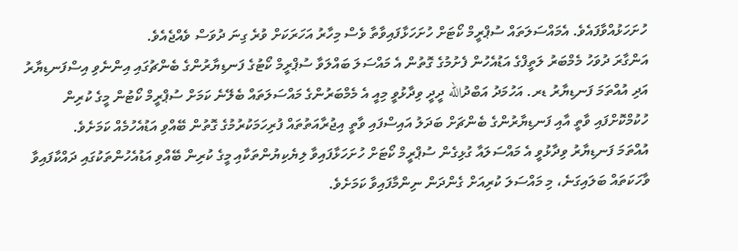ހުށަހަޅުއްވާފައެވެ. އެމައްސަލަތައް ސުޕްރީމް ކޯޓަށް ހުށަހަޅާފައިވާތާ ވެސް މިހާރު އަހަރަކަށް ވުރެ ގިނަ ދުވަސް ވެއްޖެއެވެ.
އަންގާރަ ދުވަހު މެމްބަރު ލަތީފްގެ އަޑުއެހުން ފެށުމުގެ ގޮތުން އެ މައްސަލަ ބައްލަވާ ސުޕްރީމް ކޯޓުގެ ފަނޑިޔާރުންގެ ބެންޗުގައި އިންނެވި އިސްފަނޑިޔާރު އަދި އުއްތަމަ ފަނޑިޔާރު ޑރ. އަހުމަދު އަބްދުالله ދީދީ ވިދާޅުވީ މިއީ އެ މެމްބަރުންގެ މައްސަލަތައް ބެލޭނެ ކަމަށް ސުޕްރީމް ކޯޓުން މީގެ ކުރިން ހުކުމްކޮށްފައި ވާތީ އާއި ފަނޑިޔާރުންގެ ބެންޗަށް ބަދަލު އައިސްފައި ވާތީ އިޖުރާއަތުތައް ފުރިހަމަކުރުމުގެ ގޮތުން ބޭއްވި އަޑުއެހުމެއް ކަމަށެވެ.
އުއްތަމަ ފަނޑިޔާރު ވިދާޅުވީ އެ މައްސަލައާ ގުޅިގެން ސުޕްރީމް ކޯޓަށް ހުށަހަޅާފައިވާ ލިޔެކިޔުންތަކާއި މީގެ ކުރިން ބޭއްވި އަޑުއެހުންތަކުގައި ދައްކާފައިވާ ވާހަކަތައް ބަލައިގަނެ، މި މައްސަލަ ކުރިއަށް ގެންދަން ނިންމާފައިވާ ކަމަށެވެ.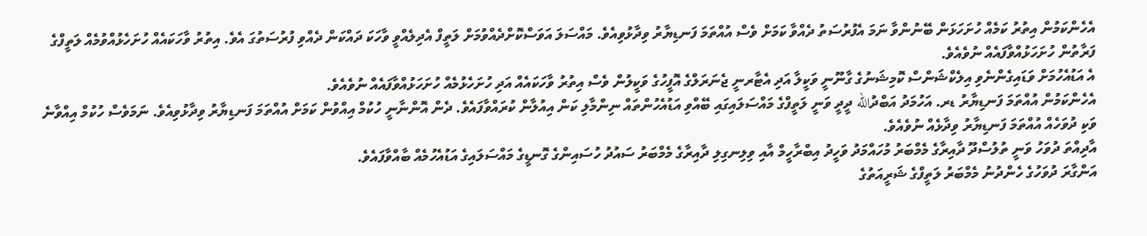އެހެންކަމުން އިތުރު ކަމެއް ހުށަހަޅަން ބޭނުންވާ ނަމަ އެފުރުސަތު ދެއްވާ ކަމަށް ވެސް އުއްތަމަ ފަނޑިޔާރު ވިދާޅުވިއެވެ. މައްސަލަ އަވަސްކޮށްދެއްވުމަށް ލަތީފް އެދިލެއްވީ ވާހަކަ ދައްކަން ދެއްވި ފުރުސަތުގަ އެވެ. އިތުރު ވާހަކައެއް ހުށަހެޅުއްވުމެއް ލަތީފްގެ ފަރާތުން ހުށަހަޅުއްވާފައެއް ނުވެއެވެ.
އެ އަޑުއެހުމަށް ވަޑައިގެންނެވި އިލެކްޝަންސް ކޮމިޝަނުގެ ގާނޫނީ ވަކީލާ އަދި އެޓާރނީ ޖެނަރަލްގެ އޮފީހުގެ ވަކީލުން ވެސް އިތުރު ވާހަކައެއް އަދި ހުށަހެޅުމެއް ހުށަހަޅުއްވާފައެއް ނުވެއެވެ.
އެހެންކަމުން އުއްތަމަ ފަނޑިޔާރު ޑރ. އަހުމަދު އަބްދުالله ދީދީ ވަނީ ލަތީފްގެ މައްސަލައިގައި ބޭއްވި އަޑުއެހުންތައް ނިންމާލި ކަން އިއުލާން ކުރައްވާފައެވެ. ދެން އޮންނާނީ ހުކުމް އިއްވުން ކަމަށް އުއްތަމަ ފަނޑިޔާރު ވިދާޅުވިއެވެ. ނަމަވެސް ހުކުމް އިއްވާނެ ވަކި ދުވަހެއް އުއްތަމަ ފަނޑިޔާރު ވިދާޅެއް ނުވެއެވެ.
އާދިއްތަ ދުވަހު ވަނީ ތުލުސްދޫ ދާއިރާގެ މެމްބަރު މުހައްމަދު ވަހީދު އިބްރާހީމް އާއި ވިލިނގިލި ދާއިރާގެ މެމްބަރު ސައުދު ހުސައިންގެ ގޮނޑީގެ މައްސަލައިގެ އަޑުއެހުމެއް ބާއްވާފައެވެ.
އަންގާރަ ދުވަހުގެ ހެންދުނު މެމްބަރު ލަތީފްގެ ޝަރީއަތުގެ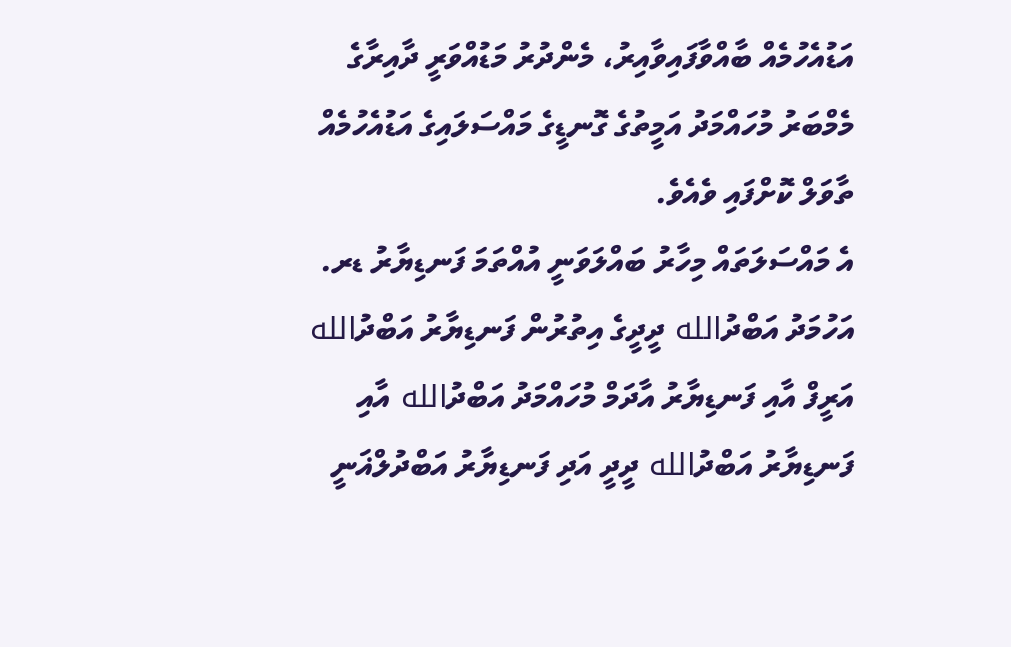އަޑުއެހުމެއް ބާއްވާފައިވާއިރު، މެންދުރު މަޑުއްވަރީ ދާއިރާގެ މެމްބަރު މުހައްމަދު އަމީތުގެ ގޮނޑީގެ މައްސަލައިގެ އަޑުއެހުމެއް ތާވަލް ކޮށްފައި ވެއެވެ.
އެ މައްސަލަތައް މިހާރު ބައްލަވަނީ އުއްތަމަ ފަނޑިޔާރު ޑރ. އަހުމަދު އަބްދުالله ދީދީގެ އިތުރުން ފަނޑިޔާރު އަބްދުالله އަރީފް އާއި ފަނޑިޔާރު އާދަމް މުހައްމަދު އަބްދުالله އާއި ފަނޑިޔާރު އަބްދުالله ދީދީ އަދި ފަނޑިޔާރު އަބްދުލްޣަނީ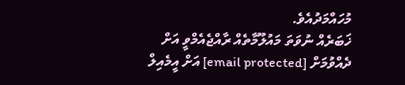މުހައްމަދުއެވެ.
ޚަބަރެއް ނުވަތަ މައުލޫމާތެއް ރާއްޖެއެމްވީ އަށް ދެއްވުމަށް [email protected] އަށް އީމެއިލް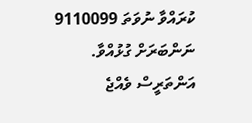ކުރައްވާ ނުވަތަ 9110099 ނަންބަރަށް ގުޅުއްވާ.
އަންތަރީސް ވެއްޖެ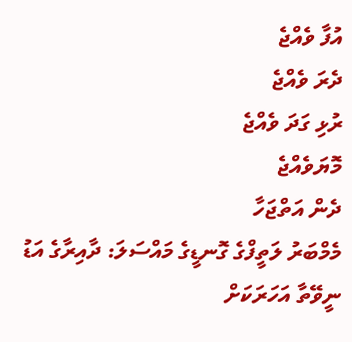އުފާ ވެއްޖެ
ދެރަ ވެއްޖެ
ރުޅި ގަދަ ވެއްޖެ
މޮޔަވެއްޖެ
ދެން އަތްޖަހާ
މެމްބަރު ލަތީފްގެ ގޮނޑީގެ މައްސަލަ: ދާއިރާގެ އަޑު ނީވޭތާ އަހަރަކަށް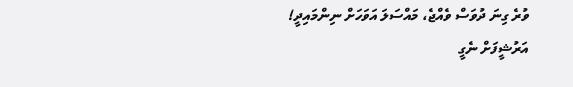ވުރެ ގިނަ ދުވަސް ވެއްޖެ، މައްސަލަ އަވަހަށް ނިންމައިދީ!
އަރުޝީފަށް ނެގީ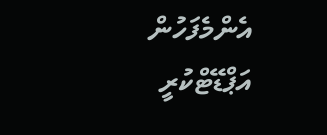އެންމެފަހުން އަޕްޑޭޓްކުރީ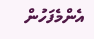އެންމެފަހުން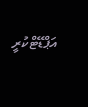އަޕްޑޭޓްކުރީ